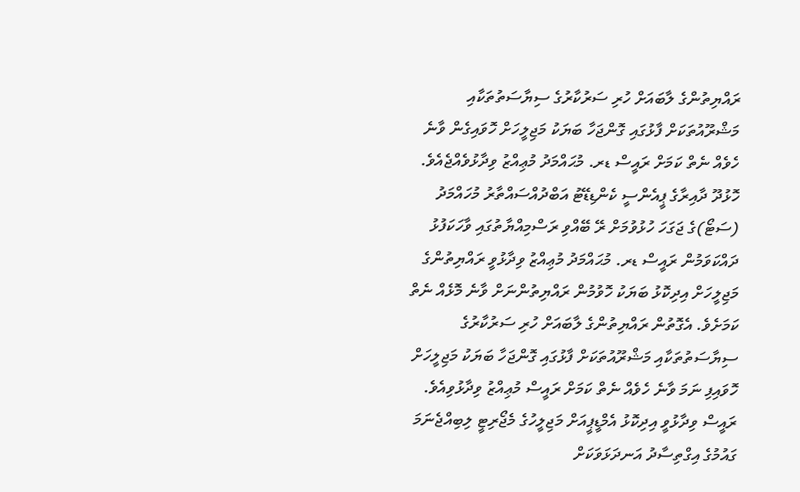ރައްޔިތުންގެ ލާބައަށް ހުރި ސަރުކާރުގެ ސިޔާސަތުތަކާއި މަޝްރޫއުތަކަށް ފާޅުގައި ގޮންޖަހާ ބަޔަކު މަޖިލީހަށް ހޮވައިގެން ވާނެ ހެވެއް ނެތް ކަމަށް ރައީސް ޑރ. މުޙައްމަދު މުޢިއްޒު ވިދާޅުވެއްޖެއެވެ.
ހޮޅުދޫ ދާއިރާގެ ޕީއެންސީ ކެންޑިޑޭޓު އަބްދުއްސައްތާރު މުހައްމަދު (ސަޓޯ)ގެ ޖަގަހަ ހުޅުވުމަށް ރޭ ބޭއްވި ރަސްމިއްޔާތުގައި ވާހަކަފުޅު ދައްކަވަމުން ރައީސް ޑރ. މުޙައްމަދު މުޢިއްޒު ވިދާޅުވީ ރައްޔިތުންގެ މަޖިލީހަށް އިދިކޮޅު ބަޔަކު ހޮވުމުން ރައްޔިތުންނަށް ވާނެ މޮޅެއް ނެތް ކަމަށެވެ. އެގޮތުން ރައްޔިތުންގެ ލާބައަށް ހުރި ސަރުކާރުގެ ސިޔާސަތުތަކާއި މަޝްރޫއުތަކަށް ފާޅުގައި ގޮންޖަހާ ބަޔަކު މަޖިލީހަށް ހޮވައިފި ނަމަ ވާނެ ހެވެއް ނެތް ކަމަށް ރައީސް މުޢިއްޒު ވިދާޅުވިއެވެ.
ރައީސް ވިދާޅުވީ އިދިކޮޅު އެމްޑީޕީއަށް މަޖިލީހުގެ މެޖޯރިޓީ ލިބިއްޖެނަމަ ގައުމުގެ އިގްތިސާދު އަނދަޅަވަކަށް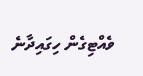ވެއްޓިގެން ހިގައިދާނެ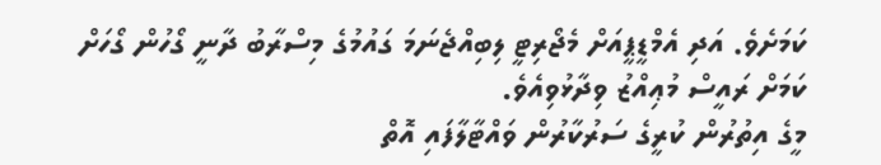ކަމަށެވެ. އަދި އެމްޑީޕީއަށް މެޖޯރިޓީ ލިބިއްޖެނަމަ ގައުމުގެ މިސްރާބު ދާނީ ގޯހުން ގޯހަށް ކަމަށް ރައީސް މުޢިއްޒު ވިދާޅުވިއެވެ.
މީގެ އިތުރުން ކުރީގެ ސަރުކާރުން ވައްޓާލާފައި އޮތް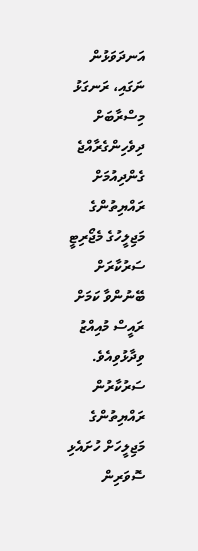އަނދަވަޅުން ނަގައި، ރަނގަޅު މިސްރާބަށް ދިވެހިންގެރާއްޖެ ގެންދިއުމަށް ރައްޔިތުންގެ މަޖިލީހުގެ މެޖޯރިޓީ ސަރުކާރަށް ބޭނުންވާ ކަމަށް ރައީސް މުއިއްޒު ވިދާޅުވިއެވެ.
ސަރުކާރުން ރައްޔިތުންގެ މަޖިލީހަށް ހުށައެޅި ސޮވަރިން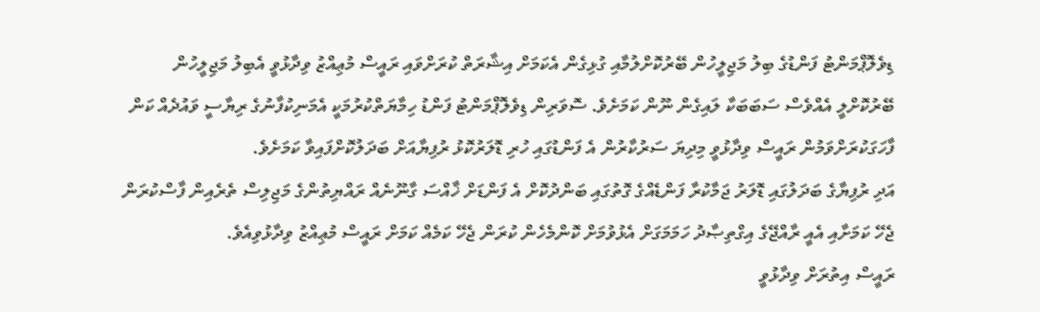ޑިވެލޮޕްމަންޓު ފަންޑުގެ ބިލު މަޖިލީހުން ބޭރުކޮށްލުމާއި ގުޅިގެން އެކަމަށް އިޝާރަތް ކުރަށްވައި ރައީސް މުޢިއްޒު ވިދާޅުވީ އެބިލު މަޖިލީހުން ބޭރުކޮށްލީ އެއްވެސް ސަބަބަކާ ލައިގެން ނޫން ކަމަށެވެ. ސޮވަރިން ޑިވެލޮޕްމަންޓު ފަންޑު ހިމާޔަތްކުރުމަކީ އެމަނިކުފާނުގެ ރިޔާސީ ވައުދެއް ކަން ފާހަގަކުރަށްވަމުން ރައީސް ވިދާޅުވީ މިދިޔަ ސަރުކާރުން އެ ފަންޑުގައި ހުރި ޑޮލަރުކޮޅު ރުފިޔާއަށް ބަދަލުކޮށްފައިވާ ކަމަށެވެ.
އަދި ރުފިޔާގެ ބަދަލުގައި ޑޮލަރު ޖަމާކުރާ ފަންޑެއްގެ ގޮތުގައި ބަންދުކޮށް އެ ފަންޑަށް ޚާއްސަ ގާނޫނެއް ރައްޔިތުންގެ މަޖިލިސް ތެރެއިން ފާސްކުރަން ޖެހޭ ކަމަށާއި އެއީ ރާއްޖޭގެ އިގްތިޞާދު ހަމަމަގަށް އެޅުވުމަށް ކޮންމެހެން ކުރަން ޖެހޭ ކަމެއް ކަމަށް ރައީސް މުޢިއްޒު ވިދާޅުވިއެވެ.
ރައީސް އިތުރަށް ވިދާޅުވީ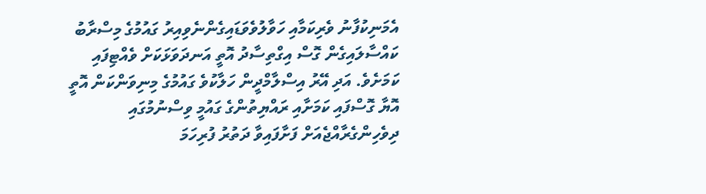އެމަނިކުފާނު ވެރިކަމާއި ހަވާލުވެވަޑައިގެންނެވިއިރު ގައުމުގެ މިސްރާބު ކައްސާލައިގެން ގޮސް އިގްތިސާދު އޮތީ އަނދަވަޅަކަށް ވެއްޓިފައި ކަމަށެވެ. އަދި އޭރު އިސްލާމްދީން ހަލާކުވެ ގައުމުގެ މިނިވަންކަން އޮތީ އޮޔާ ގޮސްފައި ކަމަށާއި ރައްޔިތުންގެ ގައުމީ ވިސްނުމުގައި ދިވެހިންގެރާއްޖެއަށް ފަށާފައިވާ ދަތުރު ފުރިހަމަ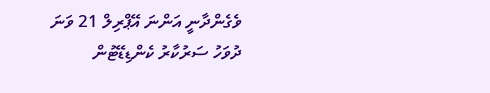ވެގެންދާނީ އަންނަ އޭޕްރިލް 21 ވަނަ ދުވަހު ސަރުކާރު ކެންޑިޑޭޓުން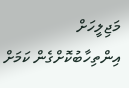މަޖިލީހަށް އިންތިހާބުކޮށްގެން ކަމަށް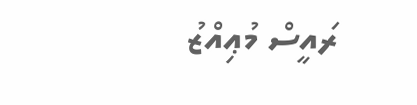ރައީސް މުޢިއްޒު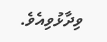ވިދާޅުވިއެވެ.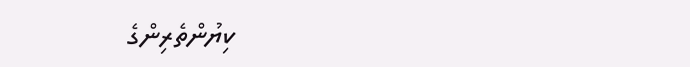ކިޔުންތެރިންގެ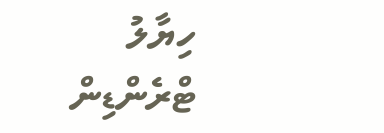ހިޔާލު
ޓްރެންޑިން